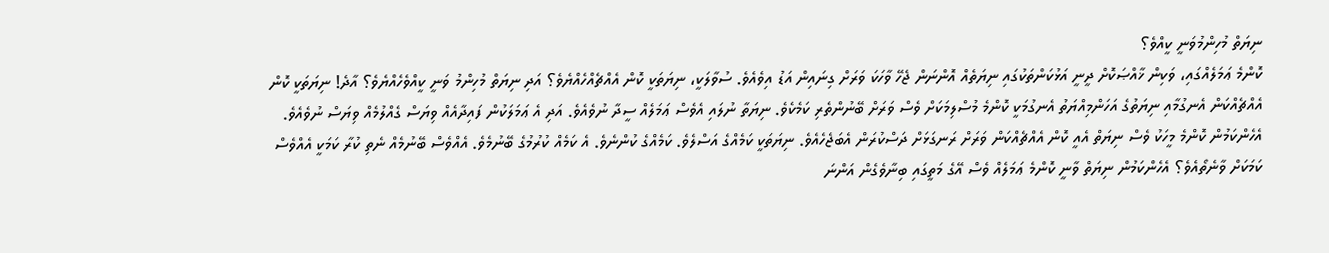ނިޔަތް މުހިންމުވަނީ ކީއްވެ؟
ކޮންމެ ޢަމަލެއްގައި، ވަކިން ޚާއްޞަކޮށް ދީނީ އަޅުކަންތަކުގައި ނިޔަތެއް އޮންނަން ޖެހޭ ވާހަކަ ވަރަށް ގިނައިން އަޑު އިވެއެވެ. ސުވާލަކީ، ނިޔަތަކީ ކޮން އެއްޗެއްހެއްޔެވެ؟ އަދި ނިޔަތް މުހިންމު ވަނީ ކީއްވެހެއްޔެވެ؟ އާދެ! ނިޔަތަކީ ކޮން އެއްޗެއްކަން އެނގުމާއި ނިޔަތުގެ އަހަންމިއްޔަތު އެނގުމަކީ ކޮންމެ މުސްލިމަކަށް ވެސް ވަރަށް ބޭނުންތެރި ކަމެކެވެ. ނިޔަތާ ނުލައި އެވެސް ޢަމަލެއް ސީދާ ނުވެއެވެ. އަދި އެ ޢަމަލަކުން ފައިދާއެއް ވިޔަސް ގެއްލުމެއް ވިޔަސް ނުވެއެވެ. އެހެންކަމުން ކޮންމެ މީހަކު ވެސް ނިޔަތް އެއީ ކޮން އެއްޗެއްކަން ވަރަށް ރަނގަޅަށް ދަސްކުރަން އެބަޖެހެއެވެ. ނިޔަތަކީ ކަމެއްގެ އަސްލެވެ. ކަމެއްގެ ކުންނެވެ. އެ ކަމެއް ކުރުމުގެ ބޭނުމެވެ. އެއްވެސް ބޭނުމެއް ނެތި ކުރާ ކަމަކީ އެއްވެސް ކަމަކަށް ވާނެތޯއެވެ؟ އެހެންކަމުން ނިޔަތް ވާނީ ކޮންމެ ޢަމަލެއް ވެސް އޭގެ މަތީގައި ބިނާވެގެން އަންނަ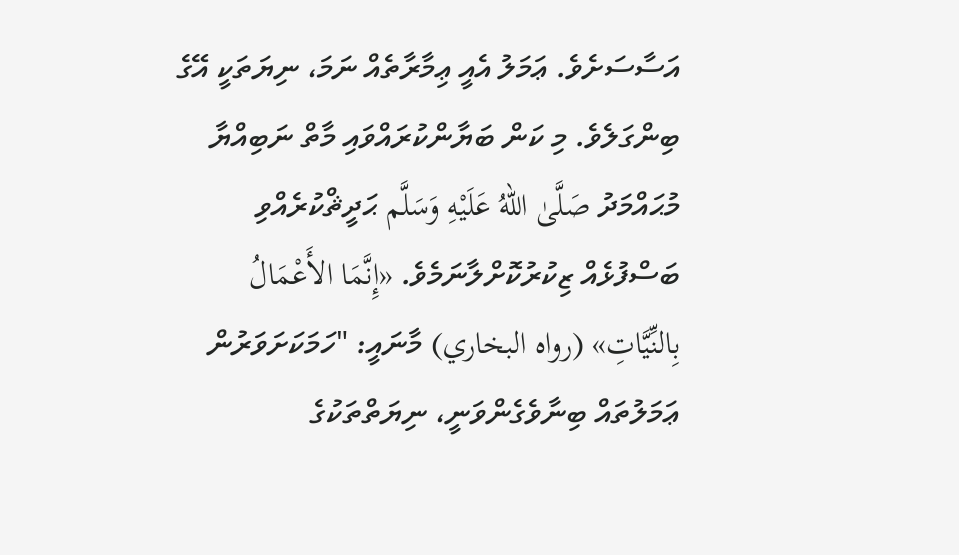އަސާސަށެވެ. ޢަމަލު އެއީ ޢިމާރާތެއް ނަމަ، ނިޔަތަކީ އޭގެ ބިންގަލެވެ. މި ކަން ބަޔާންކުރައްވައި މާތް ނަބިއްޔާ މުޙައްމަދު صَلَّىٰ اللهُ عَلَيْهِ وَسَلَّم ޙަދީޘްކުރެއްވި ބަސްފުޅެއް ޒިކުރުކޮށްލާނަމެވެ. «إِنَّمَا الأَعْمَالُ بِالنِّيَّاتِ» (رواه البخاري) މާނައީ: "ހަމަކަށަވަރުން ޢަމަލުތައް ބިނާވެގެންވަނީ، ނިޔަތްތަކުގެ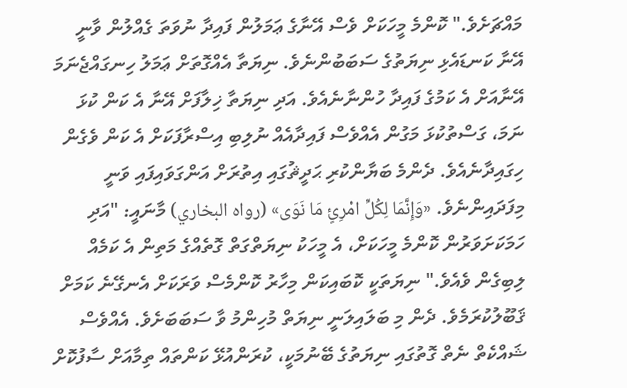މައްޗަށެވެ." ކޮންމެ މީހަކަށް ވެސް އޭނާގެ ޢަމަލުން ފައިދާ ނުވަތަ ގެއްލުން ވާނީ އޭނާ ކަނޑައެޅި ނިޔަތުގެ ސަބަބުންނެވެ. ނިޔަތާ އެއްގޮތަށް ޢަމަލު ހިނގައްޖެނަމަ އޭނާއަށް އެ ކަމުގެ ފައިދާ ހުންނާނެއެވެ. އަދި ނިޔަތާ ޚިލާފަށް އޭނާ އެ ކަން ކުޅަ ނަމަ، ގަސްތުކުޅަ މަގުން އެއްވެސް ފައިދާއެއް ނުލިބި އިސްރާފަކަށް އެ ކަން ވެގެން ހިގައިދާނެއެވެ. ދެންމެ ބަޔާންކުރި ޙަދީޘުގައި އިތުރަށް އަންގަވައިފައި ވަނީ މިފަދައިންނެވެ. «وَإِنَّمَا لِكُلِّ امْرِئٍ مَا نَوَى» (رواه البخاري) މާނައީ: "އަދި ހަމަކަށަވަރުން ކޮންމެ މީހަކަށް، އެ މީހަކު ނިޔަތްގަތް ގޮތެއްގެ މަތިން އެ ކަމެއް ލިބިގެން ވެއެވެ." ނިޔަތަކީ ކޮބައިކަން މިހާރު ކޮންމެސް ވަރަކަށް އެނގޭނެ ކަމަށް ޤަބޫލުކުރަމެވެ. ދެން މި ބަލައިލަނީ ނިޔަތް މުހިންމު ވާ ސަބަބަށެވެ. އެއްވެސް ޝައްކެތް ނެތް ގޮތުގައި ނިޔަތުގެ ބޭނުމަކީ، ކުރަންއުޅޭ ކަންތައް ތިމާއަށް ސާފުކޮށް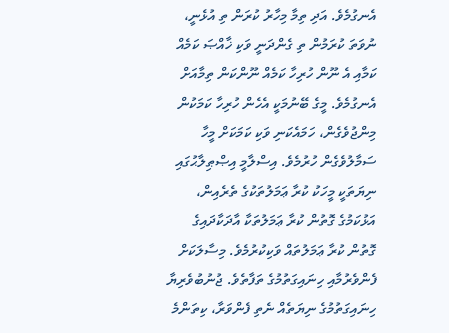އެނގުމެވެ. އަދި ތިމާ މިހާރު ކުރަން ތި އުޅެނީ، ނުވަތަ ކުރަމުން ތި ގެންދަނީ ވަކި ޚާއްޞަ ކަމެއް ކަމާއި އެ ނޫން ހުރިހާ ކަމެއް ނޫންކަން ތިމާއަށް އެނގުމެވެ. މީގެ ބޭނުމަކީ އެހެން ހުރިހާ ކަމަކުން މިންޖުވެގެން، ހަމައެކަނި ވަކި ކަމަކަށް މީހާ ސަމާލުވެގެން ހުރުމެވެ. އިސްލާމީ އިޞްޠިލާޙުގައި ނިޔަތަކީ މީހަކު ކުރާ ޢަމަލުތަކުގެ ތެރެއިން، އަޅުކަމުގެ ގޮތުން ކުރާ ޢަމަލުތަކާ އާދަކާދައިގެ ގޮތުން ކުރާ ޢަމަލުތައް ވަކިކުރުމެވެ. މިސާލަކަށް ފެންވެރުމާއި ހިނައިގަތުމުގެ ތަފާތެވެ. ޖުނުބުވެރިޔާ ހިނައިގަތުމުގެ ނިޔަތެއް ނެތި ފެންވަރާ، ކިތަންމެ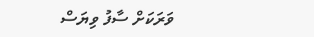ވަރަކަށް ސާފު ވިޔަސް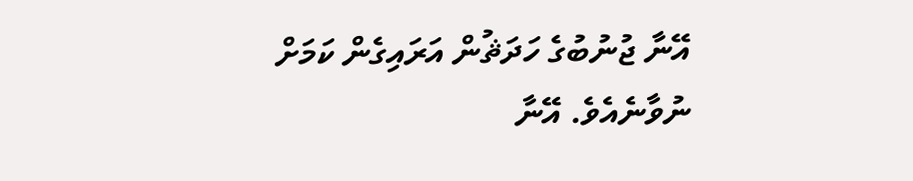އޭނާ ޖުނުބުގެ ހަދަޘުން އަރައިގެން ކަމަށް ނުވާނެއެވެ. އޭނާ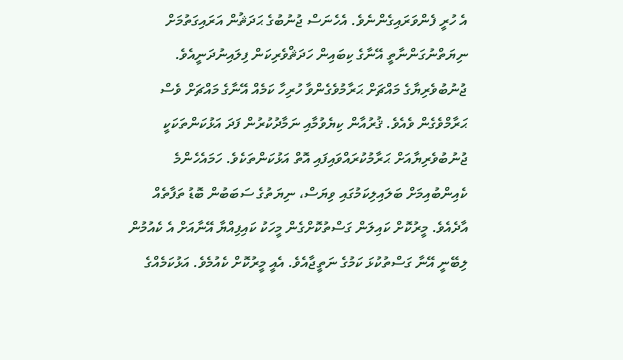އެ ހުރީ ފެންވަރައިގެންނެވެ. އެހެނަސް ޖުނުބުގެ ޙަދަޘުން އަރައިގަތުމަށް ނިޔަތްނުގަންނާތީ އޭނާގެ ކިބައިން ހަދަޘްވެރިކަން ފިލައިނުދަނީއެވެ. ޖުނުބުވެރިޔާގެ މައްޗަށް ޙަރާމުވެގެންވާ ހުރިހާ ކަމެއް އޭނާގެ މައްޗަށް ވެސް ޙަރާމްވެގެން ވެއެވެ. ޤުރުއާން ކިޔެވުމާއި ނަމާދުކުރުން ފަދަ އަޅުކަންތަކަކީ ޖުނުބުވެރިޔާއަށް ޙަރާމުކުރައްވައިފައި އޮތް އަޅުކަންތަކެވެ. ހަމައެހެންމެ ކެއިންބުއިމަށް ބަލައިލިކަމުގައި ވިޔަސް، ނިޔަތުގެ ސަބަބުން ބޮޑު ތަފާތެއް އާދެއެވެ. މީރުކޮށް ކައިލަން ގަސްތުކޮށްގެން މީހަކު ކައިފިއްޔާ އޭނާއަށް އެ ކެއުމުން ލިބޭނީ އޭނާ ގަސްތުކުޅަ ކަމުގެ ނަތީޖާއެވެ. އެއީ މީރުކޮށް ކެއުމެވެ. އަޅުކަމެއްގެ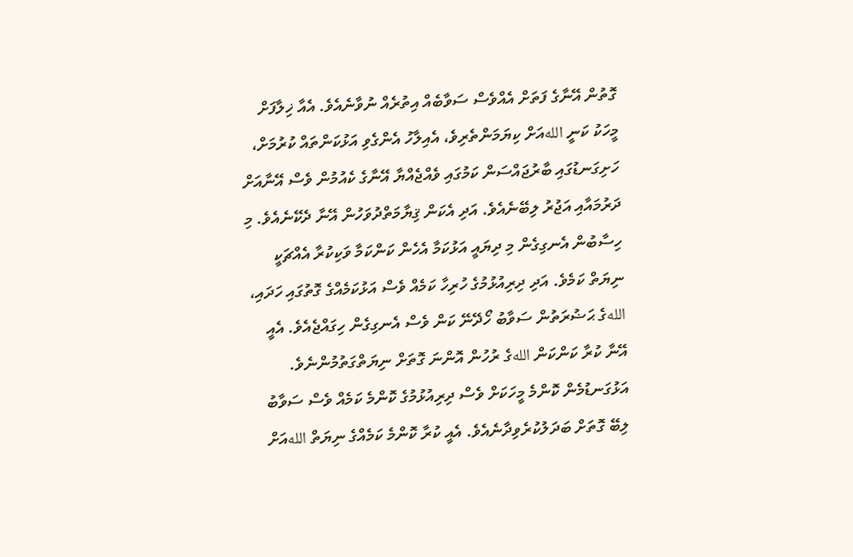ގޮތުން އޭނާގެ ފަތަށް އެއްވެސް ސަވާބެއް އިތުރެއް ނުވާނެއެވެ. އެއާ ޚިލާފަށް މީހަކު ކަނީ اللهއަށް ކިޔަމަންތެރިވެ، އެއިލާހު އެންގެވި އަޅުކަންތައް ކުރުމަށް، ހަށިގަނޑުގައި ބާރުޖައްސަން ކަމުގައި ވެއްޖެއްޔާ އޭނާގެ ކެއުމުން ވެސް އޭނާއަށް ދަރުމައާއި އަޖުރު ލިބޭނެއެވެ. އަދި އެކަން ޤިޔާމަތްދުވަހުން އޭނާ ދެކޭނެއެވެ. މި ހިސާބުން އެނގިގެން މި ދިޔައީ އަޅުކަމާ އެހެން ކަންކަމާ ވަކިކުރާ އެއްޗަކީ ނިޔަތް ކަމެވެ. އަދި ދިރިއުޅުމުގެ ހުރިހާ ކަމެއް ވެސް އަޅުކަމެއްގެ ގޮތުގައި ހަދައި، اللهގެ ޙަޟުރަތުން ސަވާބު ހޯދޭނޭ ކަން ވެސް އެނގިގެން ހިގައްޖެއެވެ. އެއީ އޭނާ ކުރާ ކަންކަން اللهގެ ރުހުން އޮންނަ ގޮތަށް ނިޔަތްގަތުމުންނެވެ. އަޅުގަނޑުމެން ކޮންމެ މީހަކަށް ވެސް ދިރިއުޅުމުގެ ކޮންމެ ކަމެއް ވެސް ސަވާބު ލިބޭ ގޮތަށް ބަދަލުކުރެވިދާނެއެވެ. އެއީ ކުރާ ކޮންމެ ކަމެއްގެ ނިޔަތް اللهއަށް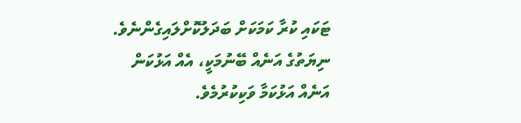ޓަކައި ކުރާ ކަމަކަށް ބަދަލުކޮށްލައިގެންނެވެ. ނިޔަތުގެ އަނެއް ބޭނުމަކީ، އެއް އަޅުކަން އަނެއް އަޅުކަމާ ވަކިކުރުމެވެ.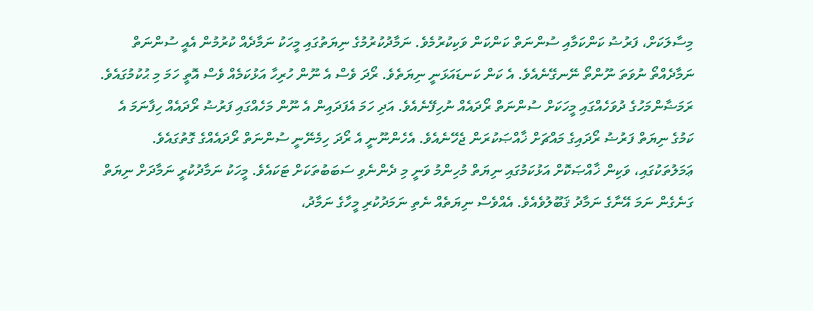މިސާލަކަށް، ފަރުޟު ކަންކަމާއި ސުންނަތް ކަންކަން ވަކިކުރުމެވެ. ނަމާދުކުރުމުގެ ނިޔަތުގައި މީހަކު ނަމާދެއް ކުރުމުން އެއީ ސުންނަތް ނަމާދެއްތޯ ނުވަތަ ނޫންތޯ ނޭނގޭނެއެވެ. އެ ކަން ކަނޑައަޅަނީ ނިޔަތެވެ. ރޯދަ ވެސް އެ ނޫން ހުރިހާ އަޅުކަމެއް ވެސް އޮތީ ހަމަ މި ޙުކުމުގައެވެ. ރަމަޟާންމަހުގެ ދުވަހެއްގައި މީހަކަށް ސުންނަތް ރޯދައެއް ނުހިފޭނެއެވެ. އަދި ހަމަ އެފަދައިން އެ ނޫން މަހެއްގައި ފަރުޟު ރޯދައެއް ހިފާނަމަ އެ ކަމުގެ ނިޔަތް ފަރުޟު ރޯދައިގެ މައްޗަށް ޚާއްޞަކުރަން ޖެހޭނެއެވެ. އެހެންނޫނީ އެ ރޯދަ ހިމެނޭނީ ސުންނަތް ރޯދައެއްގެ ގޮތުގައެވެ. ޢަމަލުތަކުގައި، ވަކިން ޚާއްޞަކޮށް އަޅުކަމުގައި ނިޔަތް މުހިންމު ވަނީ މި ދެންނެވި ސަބަބުތަކަށް ޓަކައެވެ. މީހަކު ނަމާދުކުރީ ނަމާދަށް ނިޔަތް ގަނެގެން ނަމަ އޭނާގެ ނަމާދު ޤަބޫލުވެއެވެ. އެއްވެސް ނިޔަތެއް ނެތި ނަމަދުކުރި މީހާގެ ނަމާދު،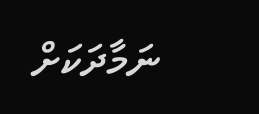ނަމާދަކަށް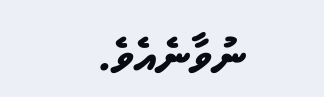ނުވާނެއެވެ.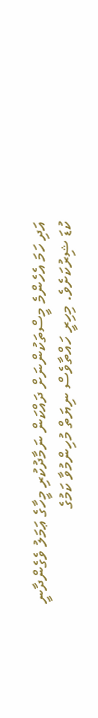އަދި ހަމަ އެހެންމެ މީސްތަކުންނަށް ދައްކަން ނަމާދުކުރި މީހާގެ ޢަމަލު ވެގެންދާނީ ކުޑަ ޝިރުކަށެވެ. މިހިރީ ހައްތާވެސް ނިޔަތް މުހިންމުވާ ކަމުގެ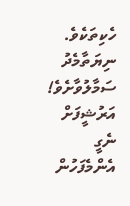ހެކިތަކެވެ. ނިޔަތާމެދު ސަމާލުވާށެވެ!
އަރުޝީފަށް ނެގީ
އެންމެފަހުން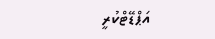އަޕްޑޭޓްކުރީ